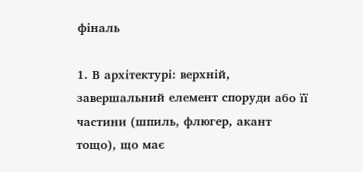фіналь

1. В архітектурі: верхній, завершальний елемент споруди або її частини (шпиль, флюгер, акант тощо), що має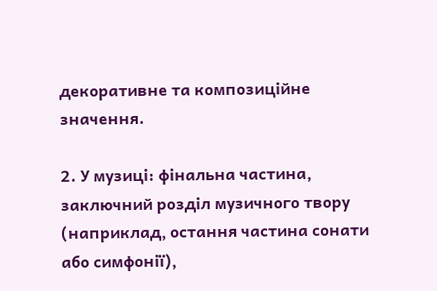декоративне та композиційне значення.

2. У музиці: фінальна частина, заключний розділ музичного твору (наприклад, остання частина сонати або симфонії),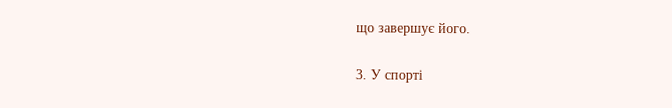що завершує його.

3. У спорті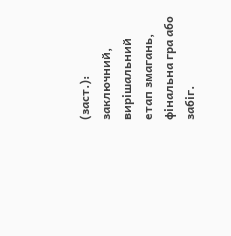(заст.): заключний, вирішальний етап змагань, фінальна гра або забіг.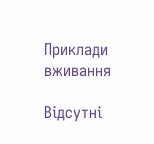Приклади вживання

Відсутні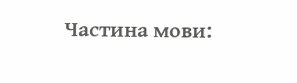Частина мови: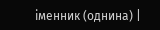іменник (однина) |